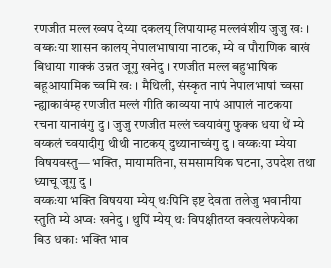रणजीत मल्ल ख्वप देय्या दकलय् लिपायाम्ह मल्लवंशीय जुजु खः । वय्कःया शासन कालय् नेपालभाषाया नाटक, म्ये व पौराणिक बाखं बिधाया गाक्कं उन्नत जूगु खनेदु । रणजीत मल्ल बहुभाषिक बहूआयामिक च्वमि खः । मैथिली, संस्कृत नापं नेपालभाषां च्वसा न्ह्याकावंम्ह रणजीत मल्लं गीति काव्यया नापं आपालं नाटकया रचना यानावंगु दु । जुजु रणजीत मल्लं च्वयावंगु फुक्क धया थें म्ये वय्कलं च्वयादीगु थीथी नाटकय् दुथ्यानाच्वंगु दु । वय्कःया म्येया विषयवस्तु— भक्ति, मायामतिना, समसामयिक घटना, उपदेश तथा ध्याचू जूगु दु ।
वय्कःया भक्ति विषयया म्येय् थःपिनि इष्ट देवता तलेजु भवानीया स्तुति म्ये अप्वः खनेदु । थुपिं म्येय् थः विपक्षीतय्त क्वत्यलेफयेका बिउ धकाः भक्ति भाव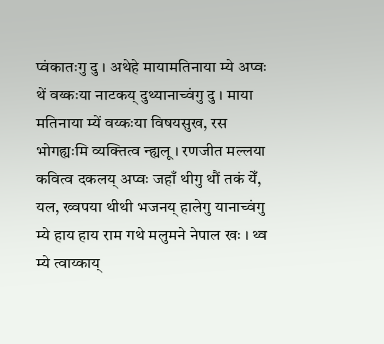प्वंकातःगु दु । अथेहे मायामतिनाया म्ये अप्वः थें वय्कःया नाटकय् दुथ्यानाच्वंगु दु । माया मतिनाया म्यें वय्कःया विषयसुख, रस भोगह्यःमि व्यक्तित्व न्ह्यलू । रणजीत मल्लया कवित्व दकलय् अप्वः जहाँ थीगु थौं तकं येँ, यल, ख्वपया थीथी भजनय् हालेगु यानाच्वंगु म्ये हाय हाय राम गथे मलुमने नेपाल खः । थ्व म्ये त्वाय्काय्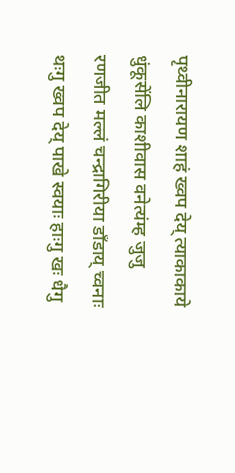पृथ्वीनारायण शाहं ख्वप देय् त्याकाकाये धुंकूसेंलि काशीवास वनेत्यंम्ह जुजु रणजीत मल्लं चन्द्रागिरीया डाँडाय् च्वनाः थःगु ख्वप देय् पाखे स्वयाः हाःगु खः धैगु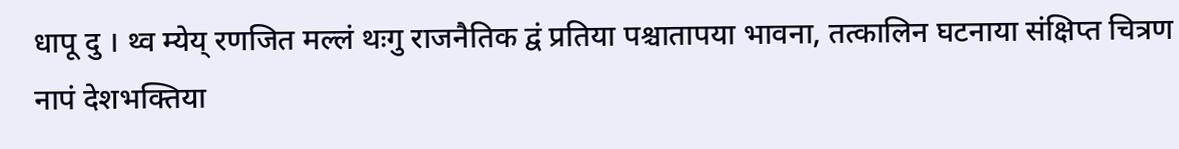धापू दु । थ्व म्येय् रणजित मल्लं थःगु राजनैतिक द्वं प्रतिया पश्चातापया भावना, तत्कालिन घटनाया संक्षिप्त चित्रण नापं देशभक्तिया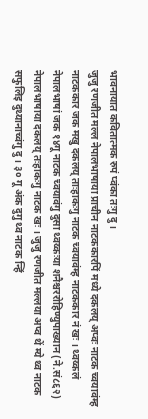भावनायात कवितात्मक रुपं प्वंका तःगु दु ।
जुजु रणजीत मल्ल नेपालभाषाया प्राचीन नाटककारपिं मध्ये दकलय् अप्वः नाटक च्वयावंम्ह नाटककार जक मखु दकलय् ताःहाकःगु नाटक च्वयावंम्ह नाटककार नं खः । थ्वय्कलं नेपालभाषां जक १४गू नाटक च्वयावंगु दुसा थ्वय्कःया शनैश्चररोहिण्युपाख्यान (ने.सं८६२) नेपालभाषाया दकलय् तःहाकःगु नाटक खः । जुजु रणजीत मल्लया अप्व थें म्ये थ्व नाटक सफुलिइ दुथ्यानाच्वंगु दु । ३० गू अंक दुगु थ्व नाटक न्हिं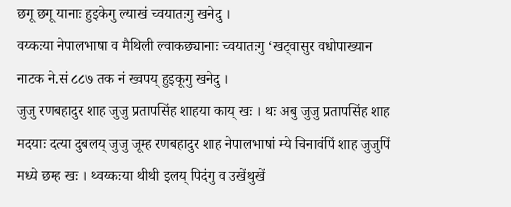छगू छगू यानाः हुइकेगु ल्याखं च्वयातःगु खनेदु ।
वय्कःया नेपालभाषा व मैथिली ल्वाकछ्यानाः च्वयातःगु ‘खट्वासुर वधोपाख्यान नाटक ने.सं ८८७ तक नं ख्वपय् हुइकूगु खनेदु ।
जुजु रणबहादुर शाह जुजु प्रतापसिंह शाहया काय् खः । थः अबु जुजु प्रतापसिंह शाह मदयाः दत्या दुबलय् जुजु जूम्ह रणबहादुर शाह नेपालभाषां म्ये चिनावंपिं शाह जुजुपिं मध्ये छम्ह खः । थ्वय्कःया थीथी इलय् पिदंगु व उखेंथुखें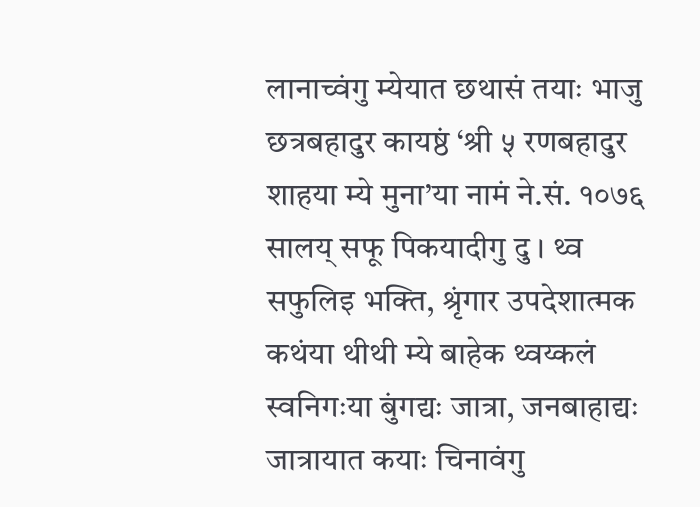लानाच्वंगु म्येयात छथासं तयाः भाजु छत्रबहादुर कायष्ठं ‘श्री ५ रणबहादुर शाहया म्ये मुना’या नामं ने.सं. १०७६ सालय् सफू पिकयादीगु दु । थ्व सफुलिइ भक्ति, श्रृंगार उपदेशात्मक कथंया थीथी म्ये बाहेक थ्वय्कलं स्वनिगःया बुंगद्यः जात्रा, जनबाहाद्यः जात्रायात कयाः चिनावंगु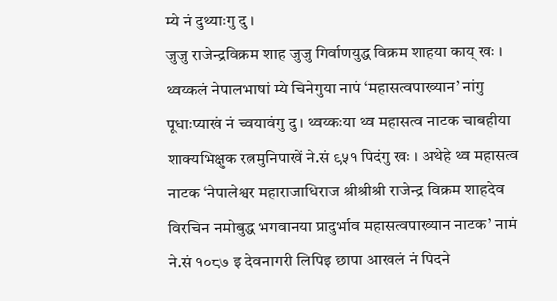म्ये नं दुथ्याःगु दु ।
जुजु राजेन्द्रविक्रम शाह जुजु गिर्वाणयुद्ध विक्रम शाहया काय् खः । थ्वय्कलं नेपालभाषां म्ये चिनेगुया नापं ‘महासत्वपाख्यान’ नांगु पूधाःप्याखं नं च्वयावंगु दु । थ्वय्कःया थ्व महासत्व नाटक चाबहीया शाक्यभिक्षुक रत्नमुनिपाखें ने.सं ९५१ पिदंगु खः । अथेहे थ्व महासत्व नाटक ‘नेपालेश्वर महाराजाधिराज श्रीश्रीश्री राजेन्द्र विक्रम शाहदेव विरचिन नमोबुद्ध भगवानया प्रादुर्भाव महासत्वपाख्यान नाटक’ नामं ने.सं १०८७ इ देवनागरी लिपिइ छापा आखलं नं पिदने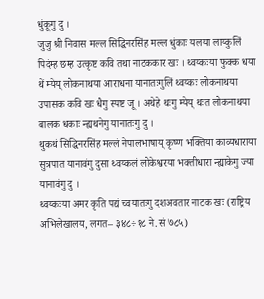धुंकूगु दु ।
जुजु श्री निवास मल्ल सिद्धिनरसिंह मल्ल धुंकाः यलया लाय्कुलिं पिदंम्ह छम्ह उत्कृष्ट कवि तथा नाटककार खः । थ्वय्कःया फुक्क धया थें म्येय् लोकनाथया आराधना यानातःगुलिं थ्वय्कः लोकनाथया उपासक कवि खः धैगु स्पष्ट जू । अथेहे थःगु म्येय् थःत लोकनाथया बालक धकाः न्ह्यथनेगु यानातःगु दु ।
थुकथं सिद्धिनरसिंह मल्लं नेपालभाषाय् कृष्ण भक्तिया काव्यधाराया सुत्रपात यानावंगु दुसा थ्वय्कलं लोकेश्वरया भक्तीधारा न्ह्याकेगु ज्या यानावंगु दु ।
थ्वय्कःया अमर कृति पद्यं च्वयातःगु दशअवतार नाटक खः (राष्ट्रिय अभिलेखालय, लगत– ३४८÷१८ ने.सं ७८५)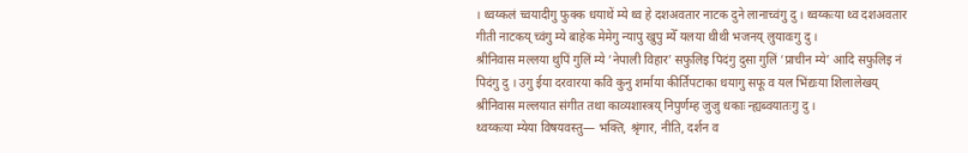। थ्वय्कलं च्वयादीगु फुक्क धयाथें म्ये थ्व हे दशअवतार नाटक दुने लानाच्वंगु दु । थ्वय्कःया थ्व दशअवतार गीती नाटकय् च्वंगु म्ये बाहेक मेमेगु न्यापु खुपु म्येँ यलया थीथी भजनय् लुयावःगु दु ।
श्रीनिवास मल्लया थुपिं गुलिं म्ये ‘नेपाली विहार’ सफुलिइ पिदंगु दुसा गुलिं ‘प्राचीन म्ये’ आदि सफुलिइ नं पिदंगु दु । उगु ईया दरवारया कवि कुनु शर्माया कीर्तिपटाका धयागु सफू व यल भिंद्यःया शिलालेखय् श्रीनिवास मल्लयात संगीत तथा काव्यशास्त्रय् निपुर्णम्ह जुजु धकाः न्ह्यब्वयातःगु दु ।
थ्वय्कःया म्येया विषयवस्तु— भक्ति, श्रृंगार, नीति, दर्शन व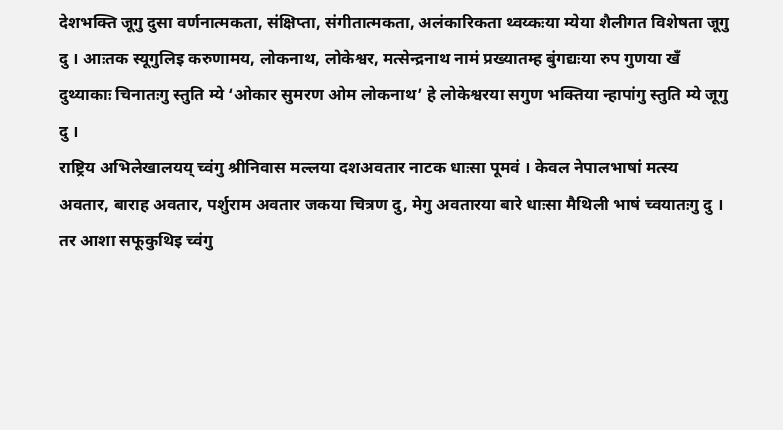देशभक्ति जूगु दुसा वर्णनात्मकता, संक्षिप्ता, संगीतात्मकता, अलंकारिकता थ्वय्कःया म्येया शैलीगत विशेषता जूगु दु । आःतक स्यूगुलिइ करुणामय, लोकनाथ, लोकेश्वर, मत्सेन्द्रनाथ नामं प्रख्यातम्ह बुंगद्यःया रुप गुणया खँ दुथ्याकाः चिनातःगु स्तुति म्ये ‘ओकार सुमरण ओम लोकनाथ’ हे लोकेश्वरया सगुण भक्तिया न्हापांगु स्तुति म्ये जूगु दु ।
राष्ट्रिय अभिलेखालयय् च्वंगु श्रीनिवास मल्लया दशअवतार नाटक धाःसा पूमवं । केवल नेपालभाषां मत्स्य अवतार, बाराह अवतार, पर्शुराम अवतार जकया चित्रण दु, मेगु अवतारया बारे धाःसा मैथिली भाषं च्वयातःगु दु । तर आशा सफूकुथिइ च्वंगु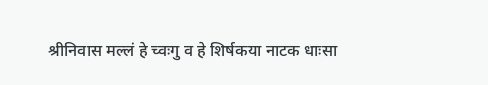श्रीनिवास मल्लं हे च्वःगु व हे शिर्षकया नाटक धाःसा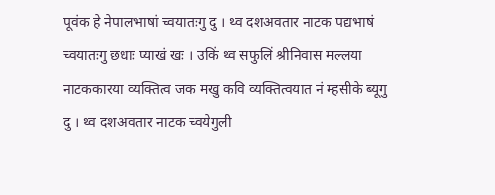पूवंक हे नेपालभाषां च्वयातःगु दु । थ्व दशअवतार नाटक पद्यभाषं च्वयातःगु छधाः प्याखं खः । उकिं थ्व सफुलिं श्रीनिवास मल्लया नाटककारया व्यक्तित्व जक मखु कवि व्यक्तित्वयात नं म्हसीके ब्यूगु दु । थ्व दशअवतार नाटक च्वयेगुली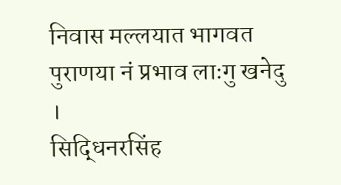निवास मल्लयात भागवत पुराणया नं प्रभाव लाःगु खनेदु ।
सिद्धिनरसिंह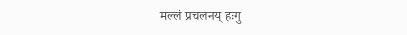मल्लं प्रचलनय् हःगु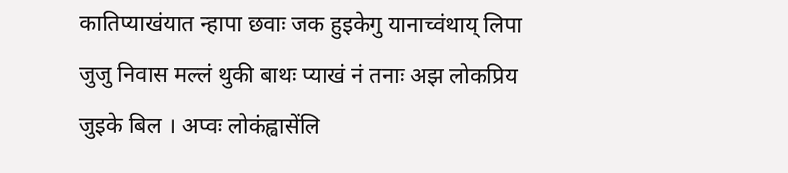कातिप्याखंयात न्हापा छवाः जक हुइकेगु यानाच्वंथाय् लिपा जुजु निवास मल्लं थुकी बाथः प्याखं नं तनाः अझ लोकप्रिय जुइके बिल । अप्वः लोकंह्वासेंलि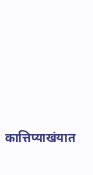कात्तिप्याखंयात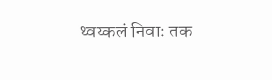थ्वय्कलं निवाः तक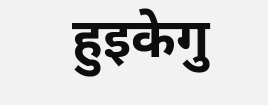हुइकेगु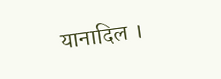यानादिल ।